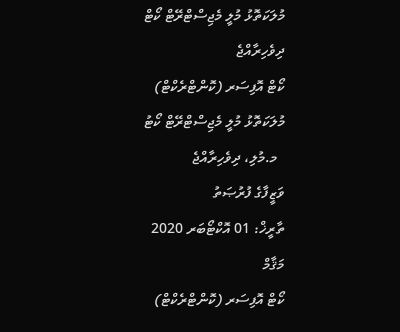މުލަކަތޮޅު މުލީ މެޖިސްޓްރޭޓް ކޯޓް
ދިވެހިރާއްޖެ
ކޯޓް އޮފިސަރ (ކޮންޓްރެކްޓް)
މުލަކަތޮޅު މުލީ މެޖިސްޓްރޭޓް ކޯޓު
  މ.މުލި، ދިވެހިރާއްޖެ
ވަޒީފާގެ ފުރުޞަތު
ތާރީޚް: 01 އޮކްޓޯބަރ 2020
މަޤާމް
ކޯޓް އޮފިސަރ (ކޮންޓްރެކްޓް)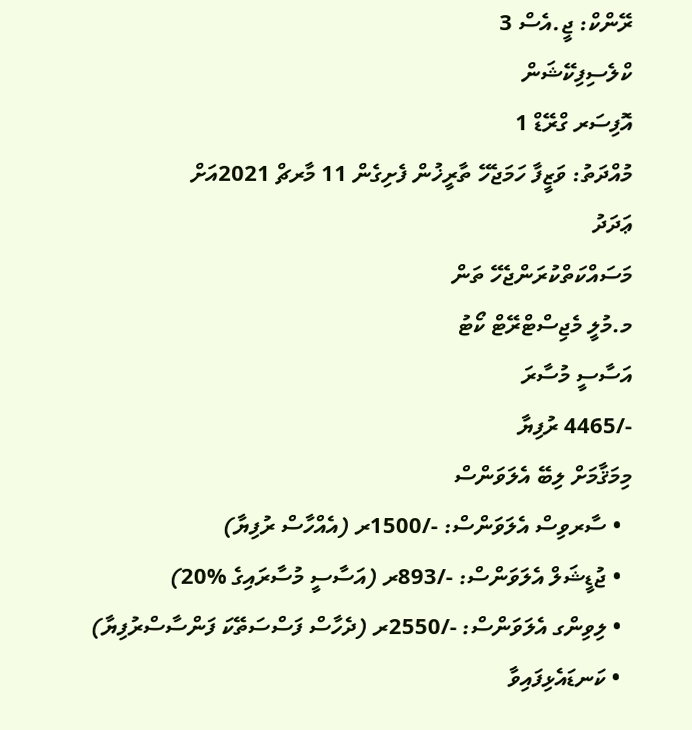ރޭންކް: ޖީ.އެސް 3
ކްލެސިފިކޭޝަން
އޮފިސަރ ގްރޭޑް 1
މުއްދަތު: ވަޒީފާ ހަމަޖެހޭ ތާރީޚުން ފެށިގެން 11 މާރޗް 2021އަށް
ޢަދަދު
މަސައްކަތްކުރަންޖެހޭ ތަން
މ.މުލީ މެޖިސްޓްރޭޓް ކޯޓު
އަސާސީ މުސާރަ
-/4465 ރުފިޔާ
މިމަޤާމަށް ލިބޭ އެލަވަންސް
  • ސާރވިސް އެލަވަންސް: -/1500ރ (އެއްހާސް ރުފިޔާ)
  • ޖުޑީޝަލް އެލަވަންސް: -/893ރ (އަސާސީ މުސާރައިގެ %20)
  • ލިވިންގ އެލަވަންސް: -/2550ރ (ދެހާސް ފަސްސަތޭކަ ފަންސާސްރުފިޔާ)
  • ކަނޑައެޅިފައިވާ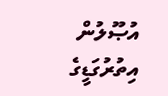އުޞޫލުން އިތުރުގަޑީގެ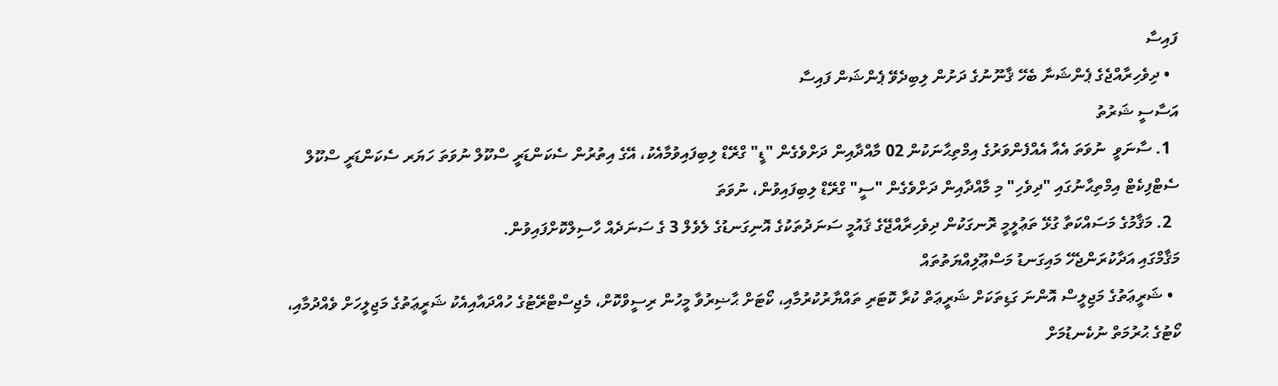ފައިސާ
  • ދިވެހިރާއްޖެގެ ޕެންޝަނާ ބެހޭ ޤާނޫނުގެ ދަށުން ލިބިދެވޭ ޕެންޝަން ފައިސާ
އަސާސީ ޝަރުތު
  1. ސާނަވީ  ނުވަތަ އެއާ އެއްފެންވަރުގެ އިމްތިޙާނަކުން 02 މާއްދާއިން ދަށްވެގެން "ޑީ" ގްރޭޑް ލިބިފައިވުމާއެކު، އޭގެ އިތުރުން ސެކަންޑަރީ ސްކޫލް ނުވަތަ ހަޔަރ ސެކަންޑަރީ ސްކޫލް ސެޓްފިކެޓް އިމްތިޙާނުގައި "ދިވެހި" މި މާއްދާއިން ދަށްވެގެން "ސީ" ގްރޭޑް ލިބިފައިވުން، ނުވަތަ
  2. މަޤާމުގެ މަސައްކަތާ ގުޅޭ ތަޢުލީމީ ރޮނގަކުން ދިވެހިރާއްޖޭގެ ޤައުމީ ސަނަދުތަކުގެ އޮނިގަނޑުގެ ލެވެލް 3 ގެ ސަނަދެއް ހާސިލްކޮށްފައިވުން.
މަޤާމްގައި އަދާކުރަންޖެހޭ މައިގަނޑު މަސްޢޫލިއްޔަތުތައް
  • ޝަރީޢަތުގެ މަޖިލީސް އޮންނަ ގަޑިތަކަށް ޝަރީޢަތް ކުރާ ކޮޓަރި ތައްޔާރުކުރުމާއި، ކޯޓަށް ޙާޟިރުވާ މީހުން ރިސީވްކޮށް، މެޖިސްޓްރޭޓުގެ ހުއްދައާއިއެކު ޝަރީޢަތުގެ މަޖިލީހަށް ވެއްދުމާއި، ކޯޓުގެ ޙުރުމަތް ނުކެނޑުމަށް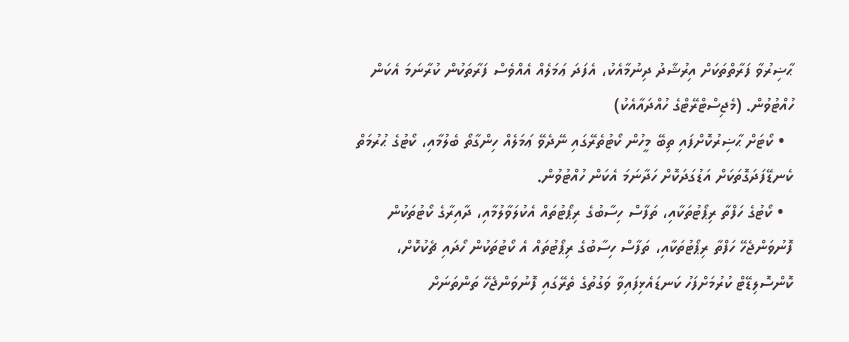ޙާޟިރުވާ ފަރާތްތަކަށް އިރުޝާދު ދިނުމާއެކު، އެފަދަ ޢަމަލެއް އެއްވެސް ފަރާތަކުން ކުރާނަމަ އެކަން ހުއްޓުވުން. (މެޖިސްޓްރޭޓްގެ ހުއްދައާއެކު)
  • ކޯޓަށް ޙާޟިރުކޮށްފައި ތިބޭ މީހުން ކޯޓުތެރޭގައި ނޭދެވޭ ޢަމަލެއް ހިންގާތޯ ބެލުމާއި، ކޯޓުގެ ޙުރުމަތް ކެނޑޭފަދަގޮތަކަށް އަޑުގަދަކޮށް ހަދާނަމަ އެކަން ހުއްޓުވުން.
  • ކޯޓުގެ ހަފްތާ ރިޕޯޓުތަކާއި، ތަފާސް ހިސާބުގެ ރިޕޯޓުތައް އެކުލަވާލުމާއި، ދާއިރާގެ ކޯޓުތަކުން ފޮނުވަންޖެހޭ ހަފްތާ ރިޕޯޓުތަކާއި، ތަފާސް ހިސާބުގެ ރިޕޯޓުތައް އެ ކޯޓުތަކުން ހޯދައި ޗެކުކޮށް، ކޮންސޮލިޑޭޓް ކުރުމަށްފަހު ކަނޑައެޅިފައިވާ ވަގުތުގެ ތެރޭގައި ފޮނުވަންޖެހޭ ތަންތަނަށް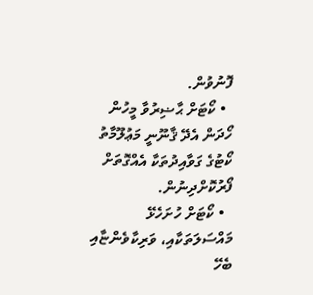ފޮނުވުން.
  • ކޯޓަށް ޙާޟިރުވާ މީހުން ހޯދަން އެދޭ ޤާނޫނީ މަޢުލޫމާތު ކޯޓުގެ ގަވާއިދުތަކާ އެއްގޮތަށް ފޯރުކޮށްދިނުން.
  • ކޯޓަށް ހުށަހެޅޭ މައްސަލަތަކާއި، ވަރިކާވެންޏާއި ބެހޭ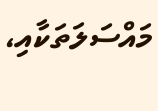މައްސަލަތަކާއި،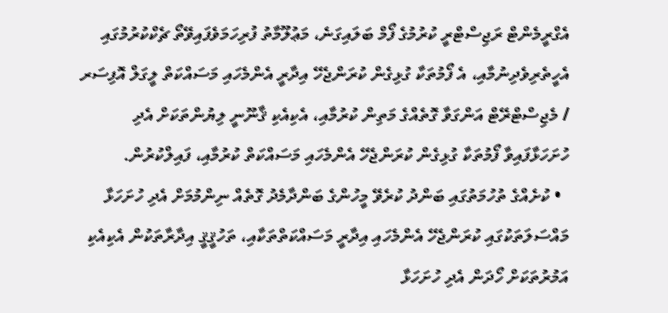އެގްރީމެންޓް ރަޖިސްޓްރީ ކުރުމުގެ ފޯމް ބަލައިގަނެ، މަޢުލޫމާތު ފުރިހަމަވެފައިވޭތޯ ޗެކްކުރުމުގައި އެހީތެރިވެދިނުމާއި، އެ ފޯމުތަކާ ގުޅިގެން ކުރަންޖެހޭ އިދާރީ އެންމެހައި މަސައްކަތް ލީގަލް އޮފިސަރ / މެޖިސްޓްރޭޓް އަންގަވާ ގޮތެއްގެ މަތިން ކުރުމާއި، އެކިއެކި ޤާނޫނީ ލިޔުންތަކަށް އެދި ހުށަހަޅާފައިވާ ފޯމުތަކާ ގުޅިގެން ކުރަންޖެހޭ އެންމެހައި މަސައްކަތް ކުރުމާއި، ފައިލްކުރުން.
  • ކުށެއްގެ ތުހުމަތުގައި ބަންދު ކުރެވޭ މީހުންގެ ބަންދާމެދު ގޮތެއް ނިންމުމަށް އެދި ހުށަހަޅާ މައްސަލަތަކުގައި ކުރަންޖެހޭ އެންމެހައި އިދާރީ މަސައްކަތްތަކާއި، ތަހުޤީޤީ އިދާރާތަކުން އެކިއެކި އަމުރުތަކަށް ހޯދަން އެދި ހުށަހަޅާ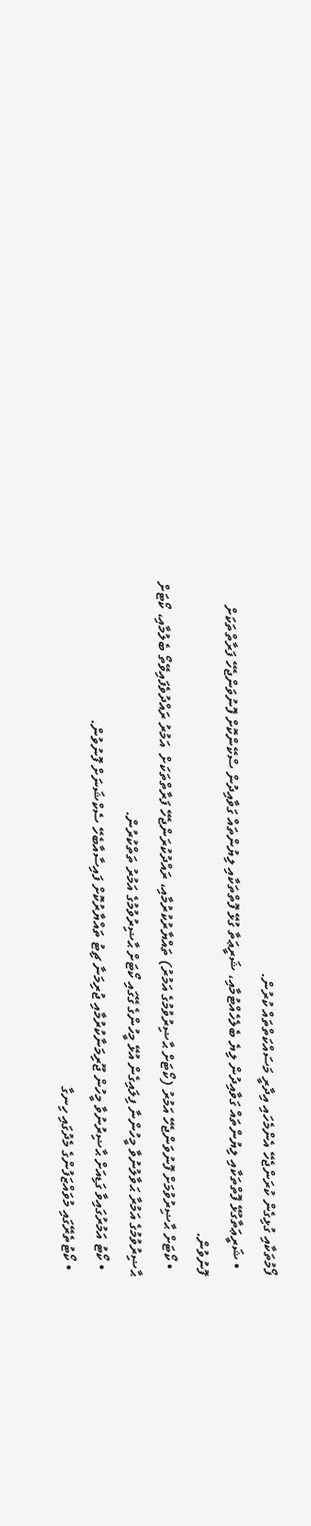ފޯމުތަކާއި ގުޅިގެން ކުރަންޖެހޭ އެންމެހައި އިދާރީ މަސައްކަތްތައް ކުރުން.
  • ޝަރީޢަތާގުޅޭ ފޮތްތަކާއި ލިޔުންތައް ގަވާއިދުން ލިޔެ ބެލެހެއްޓުމާއި، ޝަރީޢަތާ ގުޅޭ ފޮތްތަކާއި ލިޔުންތައް ގަވާއިދުން ސްކޭންކޮށް ފޮނުވަންޖެހޭ ފަރާތްތަކަށް ފޮނުވުން.
  • ކޯޓަށް ޙާޟިރުވުމަށް ފޮނުވަންޖެހޭ އަމުރު (ކޯޓަށް ޙާޟިރުވުމުގެ އަމުރު) ތައްޔާރުކުރުމާއި، ރައްދުކުރަންޖެހޭ ފަރާތްތަކަށް  އަމުރު ރައްދުވެފައިވޭތޯ ބެލުމާއި، ކޯޓަށް ޙާޟިރުވުމުގެ އަމުރާ ޙަވާލުނުވާ މީހުންނާ ފިލައިގެން އުޅޭ މީހުންގެ ގޭގައި ކޯޓަށް ޙާޟިރުވުމުގެ އަމުރު ތަތްކުރުން.
  • ކޯޓު އަމުރުގައިވާ ގަޑިއަށް ޙާޟިރުނުވާ މީހުން ޖޫރިމަނާކުރުމާއި ޖުރިމަނާ ޗިޓު ތައްޔާރުކޮށް ފައިސާއާބެހޭ ސެކްޝަނަށް ފޮނުވުން.
  • ކޯޓުތެރޭގައި މުވައްޒަފުންގެ މެދުގައި ހިނގާ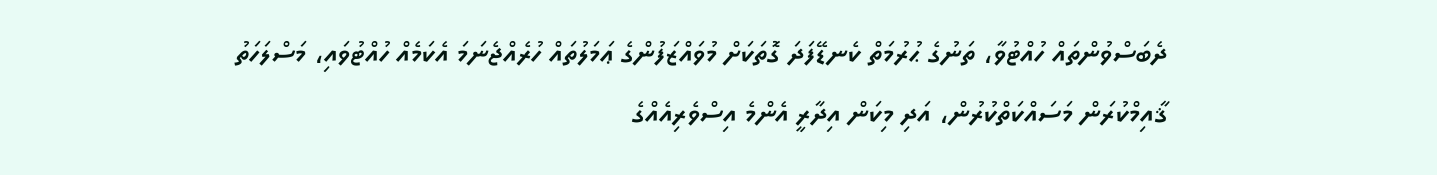ދެބަސްވުންތައް ހުއްޓުވާ، ތަނުގެ ޙުރުމަތް ކެނޑޭފަދަ ގޮތަކަށް މުވައްޒަފުންގެ ޢަމަލުތައް ހުރެއްޖެނަމަ އެކަމެއް ހުއްޓުވައި، މަސްލަހަތު ޤާއިމްކުރަން މަސައްކަތްކުރުން، އަދި މިކަން އިދާރީ އެންމެ އިސްވެރިއެއްގެ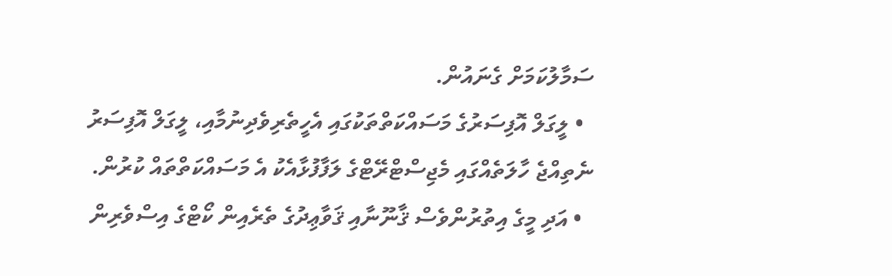ސަމާލުކަމަށް ގެނައުން.
  • ލީގަލް އޮފިސަރުގެ މަސައްކަތްތަކުގައި އެހީތެރިވެދިނުމާއި، ލީގަލް އޮފިސަރު  ނެތިއްޖެ ހާލަތެއްގައި މެޖިސްޓްރޭޓްގެ ލަފާފުޅާއެކު އެ މަސައްކަތްތައް ކުރުން.
  • އަދި މީގެ އިތުރުންވެސް ޤާނޫނާއި ޤަވާޢިދުގެ ތެރެއިން ކޯޓްގެ އިސްވެރިން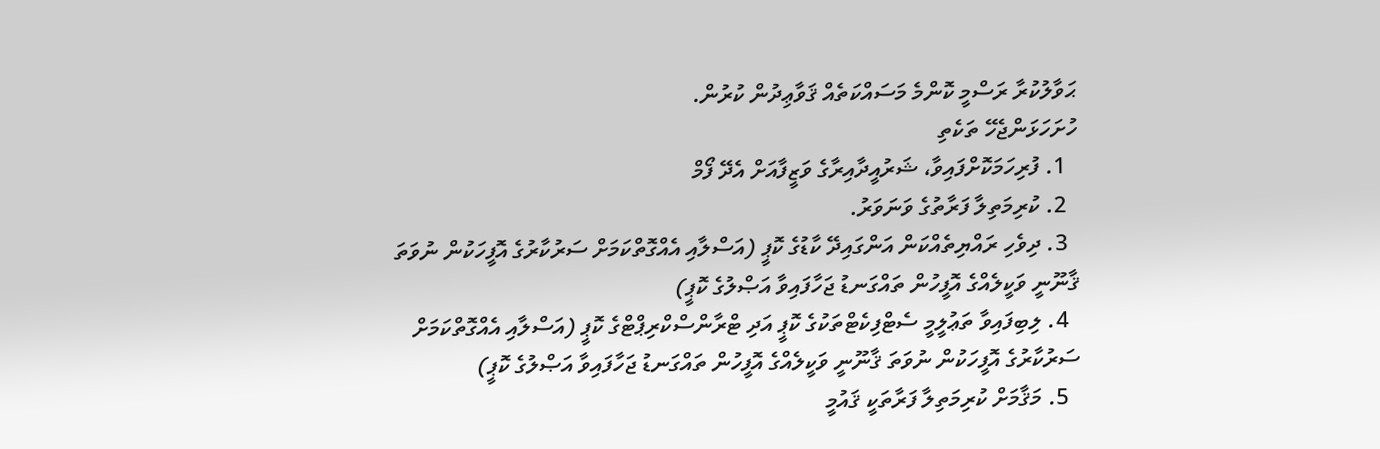ޙަވާލުކުރާ ރަސްމީ ކޮންމެ މަސައްކަތެއް ޤަވާޢިދުން ކުރުން.
ހުށަހަޅަންޖެހޭ ތަކެތި
  1. ފުރިހަމަކޮށްފައިވާ، ޝަރުއީދާއިރާގެ ވަޒީފާއަށް އެދޭ ފޯމް
  2. ކުރިމަތިލާ ފަރާތުގެ ވަނަވަރު.
  3. ދިވެހި ރައްޔިތެއްކަން އަންގައިދޭ ކާޑުގެ ކޮޕީ (އަސްލާއި އެއްގޮތްކަމަށް ސަރުކާރުގެ އޮފީހަކުން ނުވަތަ ޤާނޫނީ ވަކީލެއްގެ އޮފީހުން ތައްގަނޑު ޖަހާފައިވާ އަޞްލުގެ ކޮޕީ)
  4. ލިބިފައިވާ ތަޢުލީމީ ސެޓްފިކެޓްތަކުގެ ކޮޕީ އަދި ޓްރާންސްކްރިޕްޓްގެ ކޮޕީ (އަސްލާއި އެއްގޮތްކަމަށް ސަރުކާރުގެ އޮފީހަކުން ނުވަތަ ޤާނޫނީ ވަކީލެއްގެ އޮފީހުން ތައްގަނޑު ޖަހާފައިވާ އަޞްލުގެ ކޮޕީ)
  5. މަޤާމަށް ކުރިމަތިލާ ފަރާތަކީ ޤައުމީ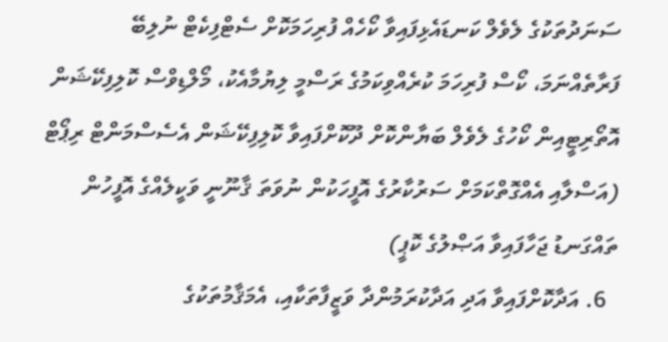ސަނަދުތަކުގެ ލެވެލް ކަނޑައެޅިފައިވާ ކޯހެއް ފުރިހަމަކޮށް ސެޓްފިކެޓް ނުލިބޭ ފަރާތެއްނަމަ، ކޯސް ފުރިހަމަ ކުރެއްވިކަމުގެ ރަސްމީ ލިޔުމާއެކު، މޯލްޑިވްސް ކޮލިފިކޭޝަން އޮތޯރިޓީއިން ކޯހުގެ ލެވެލް ބަޔާންކޮށް ދޫކޮށްފައިވާ ކޮލިފިކޭޝަން އެސެސްމަންޓް ރިޕޯޓް  (އަސްލާއި އެއްގޮތްކަމަށް ސަރުކާރުގެ އޮފީހަކުން ނުވަތަ ޤާނޫނީ ވަކީލެއްގެ އޮފީހުން ތައްގަނޑު ޖަހާފައިވާ އަޞްލުގެ ކޮޕީ)
  6. އަދާކޮށްފައިވާ އަދި އަދާކުރަމުންދާ ވަޒީފާތަކާއި، އެމަޤާމުތަކުގެ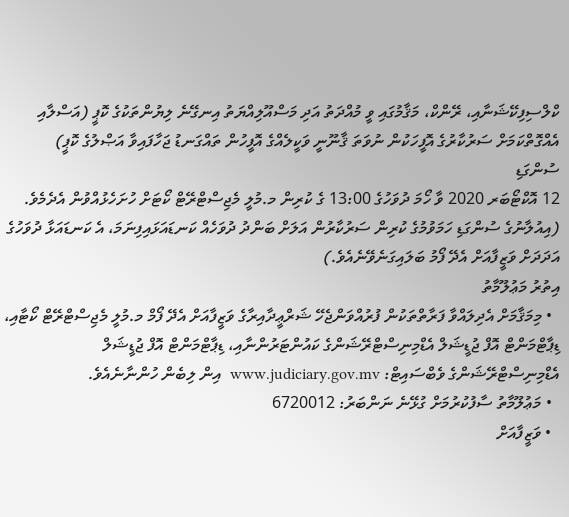ކްލްސިފިކޭޝަނާއި، ރޭންކް، މަޤާމުގައި ވީ މުއްދަތު އަދި މަސްއޫލިއްޔަތު އިނގޭނެ ލިޔުންތަކުގެ ކޮޕީ (އަސްލާއި އެއްގޮތްކަމަށް ސަރުކާރުގެ އޮފީހަކުން ނުވަތަ ޤާނޫނީ ވަކީލެއްގެ އޮފީހުން ތައްގަނޑު ޖަހާފައިވާ އަޞްލުގެ ކޮޕީ)
ސުންގަޑި
12 އޮކްޓޯބަރ 2020 ވާ ހޯމަ ދުވަހުގެ 13:00 ގެ ކުރިން މ.މުލީ މެޖިސްޓްރޭޓް ކޯޓަށް ހުށަހެޅުއްވުން އެދެމެވެ. (އިއުލާނުގެ ސުންގަޑި ހަމަވުމުގެ ކުރިން ސަރުކާރުން އަލަށް ބަންދު ދުވަހެއް ކަނޑައަޅައިފިނަމަ، އެ ކަނޑައަޅާ ދުވަހުގެ އަދަދަށް ވަޒީފާއަށް އެދޭ ފޯމު ބަލައިގަނެވޭނެއެވެ.)
އިތުރު މަޢުލޫމާތު
  • މިމަޤާމަށް އެދިލައްވާ ފަރާތްތަކުން ފުރުއްވަންޖެހޭ ޝަރްޢީދާއިރާގެ ވަޒީފާއަށް އެދޭ ފޯމް މ.މުލީ މެޖިސްޓްރޭޓް ކޯޓާއި، ޑިޕާޓްމަންޓް އޮފް ޖުޑީޝަލް އެޑްމިނިސްޓްރޭޝަންގެ ކައުންޓަރުންނާއި، ޑިޕާޓްމަންޓް އޮފް ޖުޑީޝަލް އެޑްމިނިސްޓްރޭޝަންގެ ވެބްސައިޓް: www.judiciary.gov.mv  އިން ލިބެން ހުންނާނެއެވެ.
  • މަޢުލޫމާތު ސާފުކުރުމަށް ގުޅޭނެ ނަންބަރު: 6720012
  • ވަޒީފާއަށް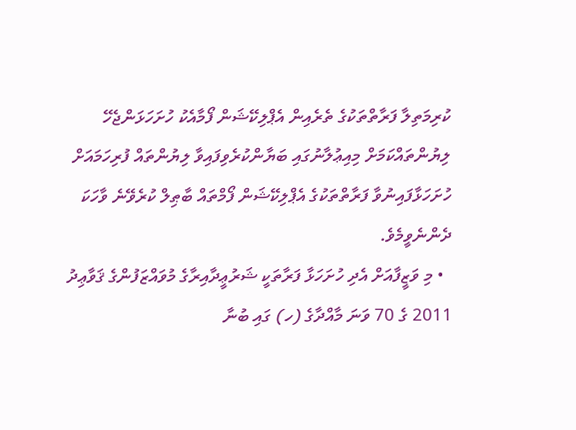ކުރިމަތިލާ ފަރާތްތަކުގެ ތެރެއިން އެޕްލިކޭޝަން ފޯމާއެކު ހުށަހަޅަންޖެހޭ ލިޔުންތައްކަމަށް މިއިޢުލާނުގައި ބަޔާންކުރެވިފައިވާ ލިޔުންތައް ފުރިހަމައަށް ހުށަހަޅާފައިނުވާ ފަރާތްތަކުގެ އެޕްލިކޭޝަން ފޯމްތައް ބާޠިލް ކުރެވޭނެ ވާހަކަ ދެންނެވީމެވެ.
  • މި ވަޒީފާއަށް އެދި ހުށަހަޅާ ފަރާތަކީ ޝަރުޢީދާއިރާގެ މުވައްޒަފުންގެ ޤަވާޢިދު 2011 ގެ 70 ވަނަ މާއްދާގެ (ހ) ގައި ބުނާ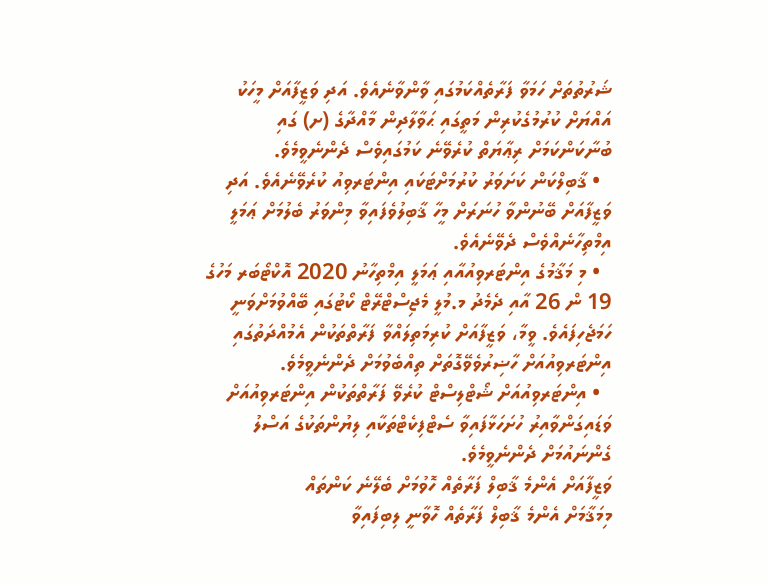ޝަރުތުތަށް ހަމަވާ ފަރާތެއްކަމުގައި ވާންވާނެއެވެ. އަދި ވަޒީފާއަށް މީހަކު އައްޔަށް ކުރުމުގެކުރިން މަތީގައި ޙަވާލާދިން މާއްދާގެ (ށ) ގައި ބުނާކަންކަމަށް ރިޢާޔަތް ކުރެވޭނެ ކަމުގައިވެސް ދެންނެވީމެވެ.
  • ޤާބިލްކަން ކަށަވަރު ކުރުމަށްޓަކައި އިންޓަރވިއު ކުރެވޭނެއެވެ. އަދި ވަޒީފާއަށް ބޭނުންވާ ހުނަރަށް މީހާ ޤާބިލުވެފައިވާ މިންވަރު ބެލުމަށް ޢަމަލީ އިމްތިހާނެއްވެސް ދެވޭނެއެވެ.
  • މި މަޤާމުގެ އިންޓަރވިއުއާއި ޢަމަލީ އިމްތިހާނު 2020 އޮކްޓޯބަރ މަހުގެ 19 ން 26 އާއި ދެމެދު މ.މުލީ މެޖިސްޓްރޭޓް ކޯޓުގައި ބޭއްވުމަށްވަނީ ހަމަޖެހިފައެވެ. ވީމާ، ވަޒީފާއަށް ކުރިމަތިލައްވާ ފަރާތްތަކުން އެމުއްދަތުގައި އިންޓަރވިއުއަށް ހާޟިރުވެވޭގޮތަށް ތިއްބެވުމަށް ދެންނެވީމެވެ.
  • އިންޓަރވިއުއަށް ޝޯޓްލިސްޓް ކުރެވޭ ފަރާތްތަކުން އިންޓަރވިއުއަށް ވަޑައިގަންވާއިރު ހުށަހަޅާފައިވާ ސެޓްފިކެޓްތަކާއި ލިޔުންތަކުގެ އަސްލު ގެންނައުމަށް ދެންނެވީމެވެ.
ވަޒީފާއަށް އެންމެ ޤާބިލް ފަރާތެއް ހޮވުމަށް ބެލޭނެ ކަންތައް
މިމަޤާމަށް އެންމެ ޤާބިލް ފަރާތެއް ހޮވާނީ ލިބިފައިވާ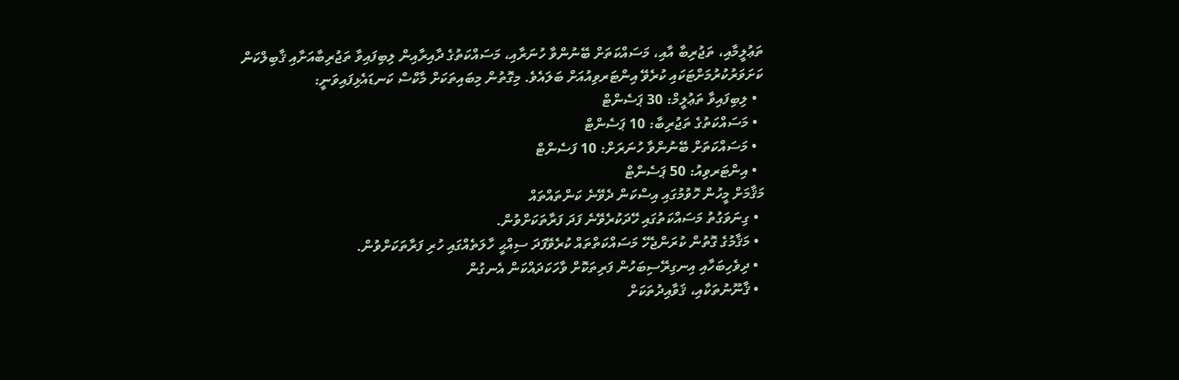ތަޢުލީމާއި، ތަޖުރިބާ އާއި، މަސައްކަތަށް ބޭނުންވާ ހުނަރާއި، މަސައްކަތުގެ ދާއިރާއިން ލިބިފައިވާ ތަޖުރިބާއަށާއި ޤާބިލްކަން ކަށަވަރުކުރުމަށްޓަކައި ކުރެވޭ އިންޓަރވިއުއަށް ބަލައެވެ. މިގޮތުން މިބައިތަކަށް މާކްސް ކަނޑައެޅިފައިވަނީ:
  • ލިބިފައިވާ ތަޢުލީމް: 30 ޕަސެންޓް
  • މަސައްކަތުގެ ތަޖުރިބާ: 10 ޕަސެންޓް
  • މަސައްކަތަށް ބޭނުންވާ ހުނަރަށް: 10 ފަސެންޓް
  • އިންޓަރވިއު: 50 ޕަސެންޓް
މަޤާމަށް މީހުން ހޮވުމުގައި އިސްކަން ދެވޭނެ ކަންތައްތައް
  • ގިނަވަގުތު މަސައްކަތުގައި ހޭދަކުރެވޭނެ ފަދަ ފަރާތަކަށްވުން.
  • މަޤާމުގެ ގޮތުން ކުރަންޖެހޭ މަސައްކަތްތައް ކުރެވޭފަދަ ސިއްޙީ ހާލަތެއްގައި ހުރި ފަރާތަކަށްވުން.
  • ދިވެހިބަހާއި އިނގިރޭސިބަހުން ފަރިތަކޮށް ވާހަކަދައްކަން އެނގުން
  • ޤާނޫނުތަކާއި، ޤަވާއިދުތަކަށް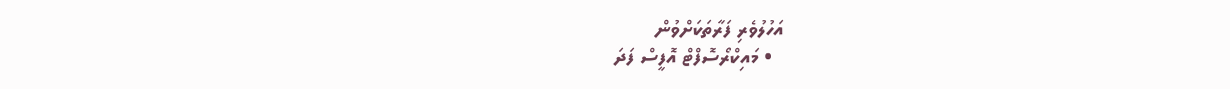އަހުލުވެރި ފަރާތަކަށްވުން
  • މައިކްރޯސޮފްޓް އޮފީސް ފަދަ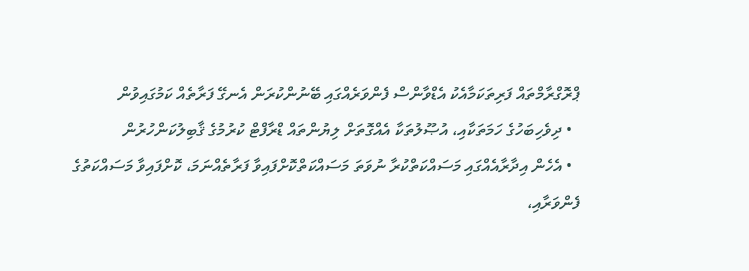ޕްރޮގްރާމްތައް ފަރިތަކަމާއެކު އެޑްވާންސް ފެންވަރެއްގައި ބޭނުންކުރަން އެނގޭ ފަރާތެއް ކަމުގައިވުން
  • ދިވެހިބަހުގެ ހަމަތަކާއި، އުޞޫލުތަކާ އެއްގޮތަށް ލިޔުންތައް ޑްރާފްޓް ކުރުމުގެ ޤާބިލުކަންހުރުން
  • އެހެން އިދާރާއެއްގައި މަސައްކަތްކުރާ ނުވަތަ މަސައްކަތްކޮށްފައިވާ ފަރާތެއްނަމަ، ކޮށްފައިވާ މަސައްކަތުގެ ފެންވަރާއި،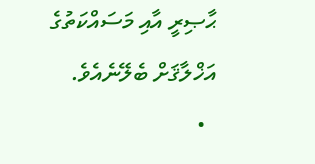ޙާޞިރީ އާއި މަސައްކަތުގެ އަޚްލާޤަށް ބެލޭނެއެވެ.
  •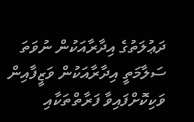ދަޢުލަތުގެ އިދާރާއަކުން ނުވަތަ ސަލާމަތީ އިދާރާއަކުން ވަޒީފާއިން ވަކިކޮށްފައިވާ ފަރާތްތަކާއި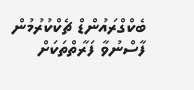ބެކްގްރައުންޑް ޗެކްކުރުމުން ފާސްނުވާ ފަރާތްތަކަށް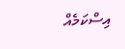އިސްކަމެއް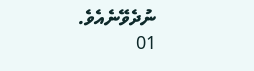ނުދެވޭނެއެވެ.
01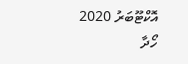އޮކްޓޫބަރު 2020
ހޯދާ